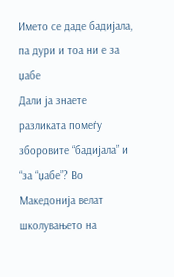Името се даде бадијала, па дури и тоа ни е за џабе
Дали ја знаете разликата помеѓу зборовите “бадијала” и “за “џабе”? Во Македонија велат школувањето на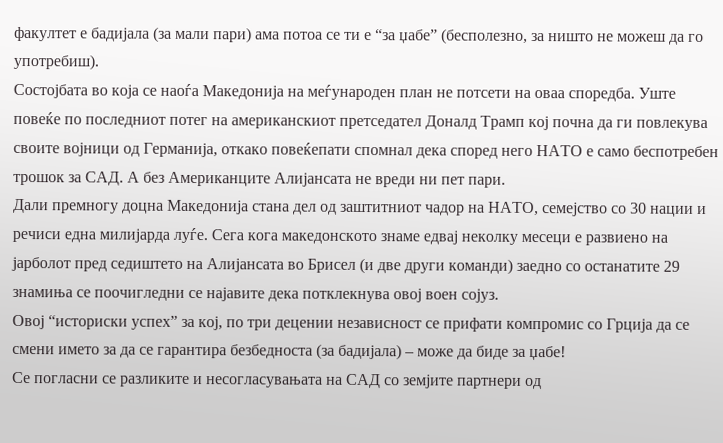факултет е бадијала (за мали пари) ама потоа се ти е “за џабе” (бесполезно, за ништо не можеш да го употребиш).
Состојбата во која се наоѓа Македонија на меѓународен план не потсети на оваа споредба. Уште повеќе по последниот потег на американскиот претседател Доналд Трамп кој почна да ги повлекува своите војници од Германија, откако повеќепати спомнал дека според него НАТО е само беспотребен трошок за САД. А без Американците Алијансата не вреди ни пет пари.
Дали премногу доцна Македонија стана дел од заштитниот чадор на НАТО, семејство со 30 нации и речиси една милијарда луѓе. Сега кога македонското знаме едвај неколку месеци е развиено на јарболот пред седиштето на Алијансата во Брисел (и две други команди) заедно со останатите 29 знамиња се поочигледни се најавите дека потклекнува овој воен сојуз.
Овој “историски успех” за кој, по три децении независност се прифати компромис со Грција да се смени името за да се гарантира безбедноста (за бадијала) – може да биде за џабе!
Се погласни се разликите и несогласувањата на САД со земјите партнери од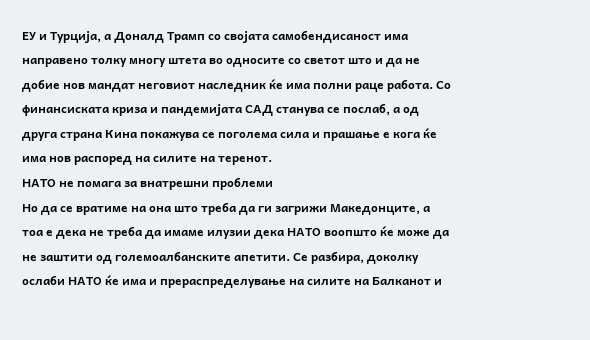ЕУ и Турција, а Доналд Трамп со својата самобендисаност има направено толку многу штета во односите со светот што и да не добие нов мандат неговиот наследник ќе има полни раце работа. Со финансиската криза и пандемијата САД станува се послаб, а од друга страна Кина покажува се поголема сила и прашање е кога ќе има нов распоред на силите на теренот.
НАТО не помага за внатрешни проблеми
Но да се вратиме на она што треба да ги загрижи Македонците, а тоа е дека не треба да имаме илузии дека НАТО воопшто ќе може да не заштити од големоалбанските апетити. Се разбира, доколку ослаби НАТО ќе има и прераспределување на силите на Балканот и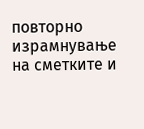повторно израмнување на сметките и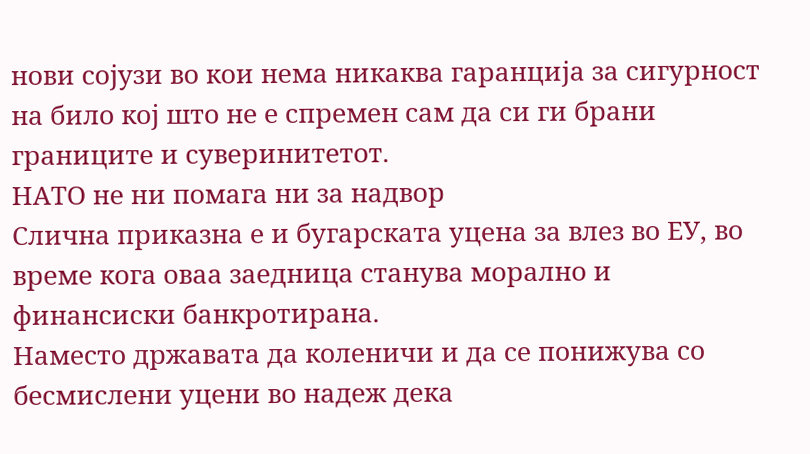нови сојузи во кои нема никаква гаранција за сигурност на било кој што не е спремен сам да си ги брани границите и суверинитетот.
НАТО не ни помага ни за надвор
Слична приказна е и бугарската уцена за влез во ЕУ, во време кога оваа заедница станува морално и финансиски банкротирана.
Наместо државата да коленичи и да се понижува со бесмислени уцени во надеж дека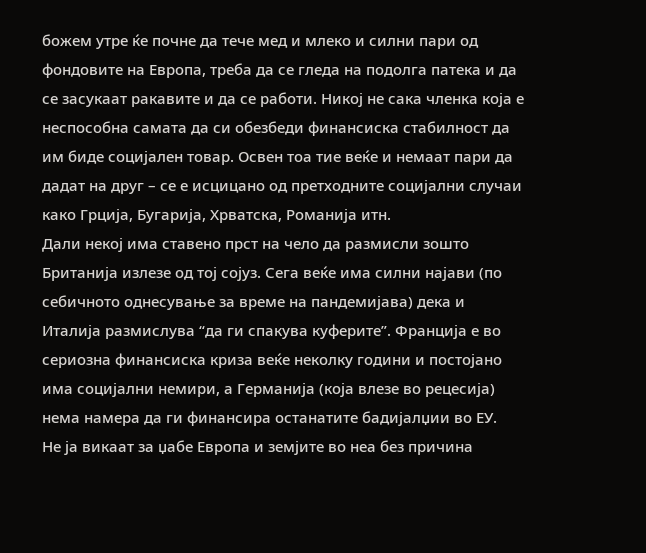божем утре ќе почне да тече мед и млеко и силни пари од фондовите на Европа, треба да се гледа на подолга патека и да се засукаат ракавите и да се работи. Никој не сака членка која е неспособна самата да си обезбеди финансиска стабилност да им биде социјален товар. Освен тоа тие веќе и немаат пари да дадат на друг – се е исцицано од претходните социјални случаи како Грција, Бугарија, Хрватска, Романија итн.
Дали некој има ставено прст на чело да размисли зошто Британија излезе од тој сојуз. Сега веќе има силни најави (по себичното однесување за време на пандемијава) дека и Италија размислува “да ги спакува куферите”. Франција е во сериозна финансиска криза веќе неколку години и постојано има социјални немири, а Германија (која влезе во рецесија) нема намера да ги финансира останатите бадијалџии во ЕУ.
Не ја викаат за џабе Европа и земјите во неа без причина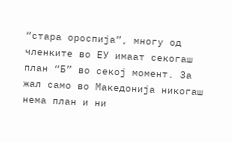“стара ороспија”, многу од членките во ЕУ имаат секогаш план “Б” во секој момент. За жал само во Македонија никогаш нема план и ни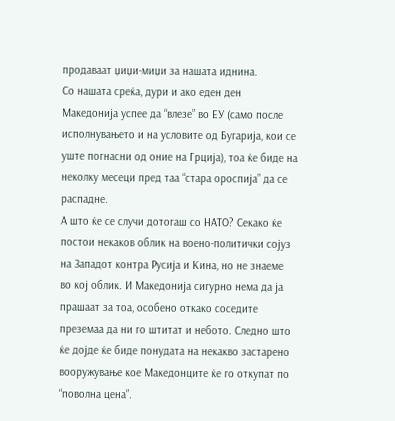продаваат џиџи-миџи за нашата иднина.
Со нашата среќа, дури и ако еден ден Македонија успее да “влезе” во ЕУ (само после исполнувањето и на условите од Бугарија, кои се уште погнасни од оние на Грција), тоа ќе биде на неколку месеци пред таа “стара ороспија” да се распадне.
А што ќе се случи дотогаш со НАТО? Секако ќе постои некаков облик на воено-политички сојуз на Западот контра Русија и Кина, но не знаеме во кој облик. И Македонија сигурно нема да ја прашаат за тоа, особено откако соседите преземаа да ни го штитат и небото. Следно што ќе дојде ќе биде понудата на некакво застарено вооружување кое Македонците ќе го откупат по “поволна цена”.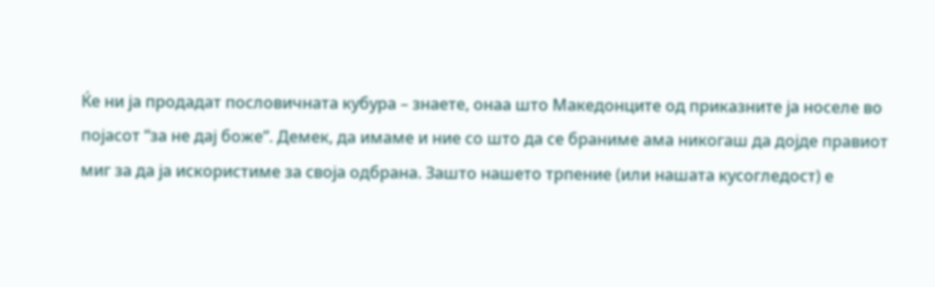Ќе ни ја продадат пословичната кубура – знаете, онаа што Македонците од приказните ја носеле во појасот “за не дај боже”. Демек, да имаме и ние со што да се браниме ама никогаш да дојде правиот миг за да ја искористиме за своја одбрана. Зашто нашето трпение (или нашата кусогледост) е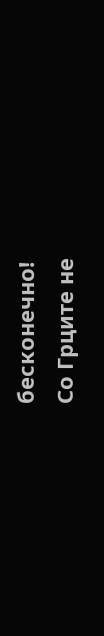бесконечно!
Со Грците не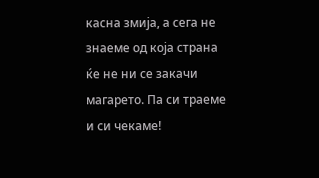касна змија, а сега не знаеме од која страна ќе не ни се закачи магарето. Па си траеме и си чекаме!